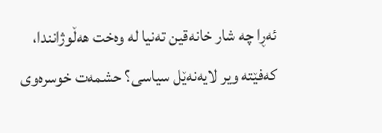ئه‌ڕا چه‌ شار خانه‌قین ته‌نیا له وه‌خت هه‌ڵوژانندا، که‌فێته ویر لایه‌نه‌ێل سیاسی؟ حشمه‌ت خوسره‌وی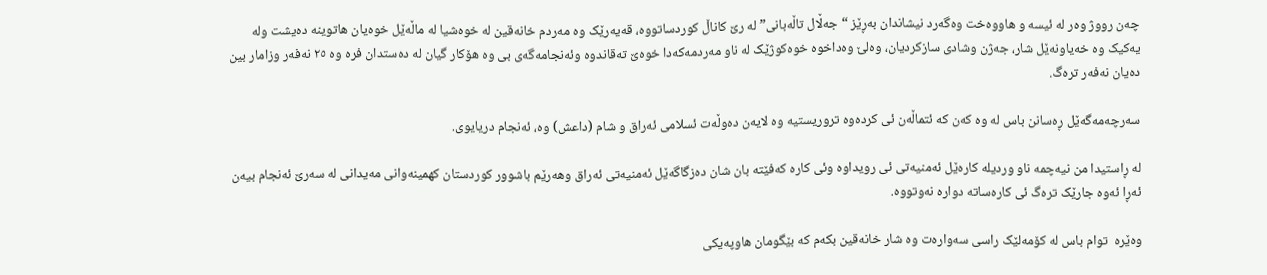چه‌ن رووژ وه‌ر له‌ ئیسه و هاووه‌خت وه‌گه‌رد نیشاندان به‌ڕێز “جه‌ڵال تاڵه‌بانی” له رێ کاناڵ کوردساتووه، قه‌یه‌رێک وه‌ مه‌ردم خانه‌قین له خوه‌شیا له ماڵه‌ێل خوه‌یان هاتوینه ده‌یشت وله یه‌کیک وه‌ خه‌یاونه‌ێل شار، جه‌ژن وشادی سازکردیان، وه‌لێ وه‌داخوه خوه‌کوژێک له ناو مه‌ردمه‌که‌دا خوه‌ێ ته‌قاندوه وئه‌نجامه‌گه‌ی بی وه هۆکار گیان له ده‌ستدان فره وه ٢٥ نه‌فه‌ر وزامار بین ده‌یان نه‌فه‌ر تره‌گ.

سه‌رچه‌مه‌گه‌ێل ڕه‌سانن باس له وه ‌که‌ن که ئتماڵه‌ن ئی کرده‌وه تروریستیه وه لایه‌ن ده‌وڵه‌ت ئسلامی ئه‌راق و شام (داعش) وه، ئه‌نجام دریایوی.

له ڕاستیدا من نیه‌چمه ناو وردیله کاره‌ێل ئه‌منیه‌تی ئی رویداوه وئی کاره که‌فێته بان شان ده‌زگاگه‌ێل ئه‌منیه‌تی ئه‌راق وهه‌رێم باشوور کوردستان کهمینه‌وانی مه‌یدانی له سه‌رێ ئه‌نجام بیه‌ن ئه‌ڕا ئه‌وه جارێک تره‌گ ئی کاره‌ساته دواره نه‌وتووه.

وه‌ێره  توام باس له کۆمه‌لێک راسی سه‌واره‌ت وه شار خانه‌قین بکه‌م که بێگومان هاوپه‌یکی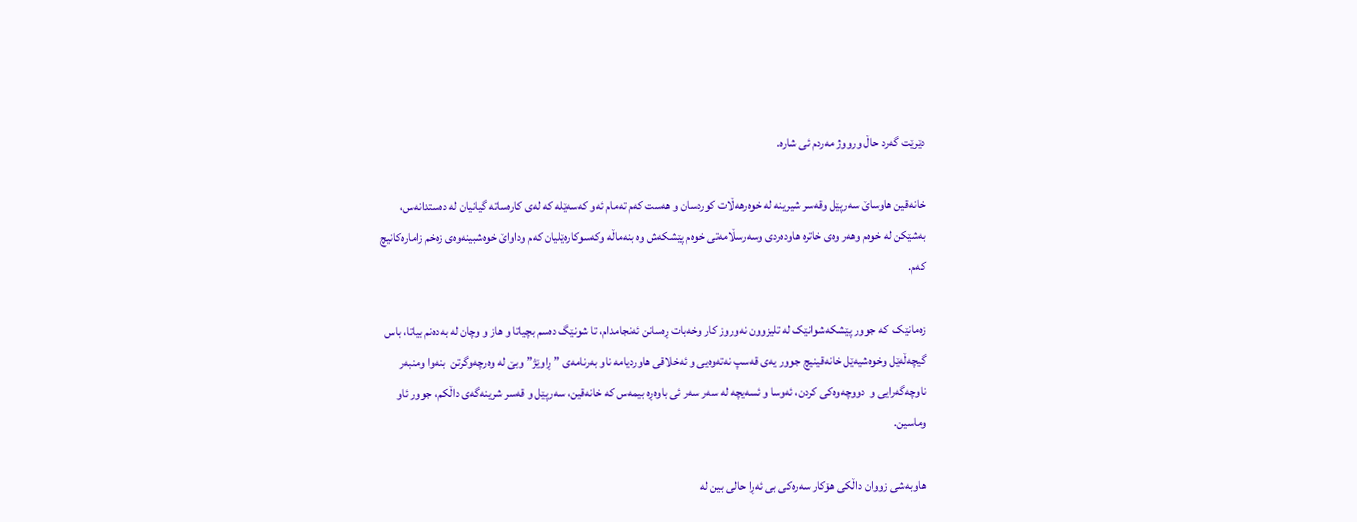دێرێت گه‌رد حاڵ ورووژ مه‌ردم ئی شاره.

خانه‌قین هاوساێ سه‌رپێل وقه‌سر شیرینه له خوه‌رهه‌ڵات کوردسان و هه‌ست که‌م ‌ته‌مام ئه‌و که‌سه‌ێله که له‌ی کاره‌ساته گیانیان له ده‌ستدانه‌س، به‌شێکن له خوه‌م وهه‌ر وه‌ی خاتره هاوده‌ردی وسه‌رسڵامه‌تی خوه‌م پێشکه‌ش وه بنه‌ماڵه وکه‌سوکاره‌ێلیان که‌م وداواێ خوه‌شبینه‌وه‌‌ی زه‌خم زاماره‌کانیچ که‌م.

زه‌مانێک  که جوور پێشکه‌شوانێک له تلیزوون نه‌وروز کار وخه‌بات ڕه‌سانن ئه‌نجامدام، تا شونێگ ده‌سم بچیاتا و هاز و وچان له به‌ده‌نم بیاتا، باس گیچه‌ڵه‌ێل وخوه‌شیه‌ێل خانه‌قینیچ جوور یه‌ی قه‌سپ نه‌ته‌وه‌یی و ئه‌خلاقی هاوردیامه ناو به‌رنامه‌ی ” ڕاوێژ” وبێ له وه‌رچه‌وگرتن  بنه‌وا ومنبه‌ر ناوچه‌گه‌رایی و  دووچه‌وه‌کی کردن، ئه‌وسا و ئسه‌یچه له سه‌ر سه‌ر ئی باوه‌ڕه بیمه‌س که خانه‌قین، سه‌رپێل و قه‌سر شرینه‌گه‌ی داڵکم، جوور ئاو وماسین.

هاوبه‌شی زووان داڵکی هۆکار سه‌ره‌کی بی ئه‌ڕا حالی بین له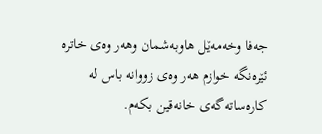جه‌فا وخه‌مه‌ێل هاوبه‌شمان وهه‌ر وه‌ی خاتره ئێره‌نگه خوازم هه‌ر وه‌ی زووانه باس له کاره‌ساته‌گه‌ی خانه‌قین بکه‌م.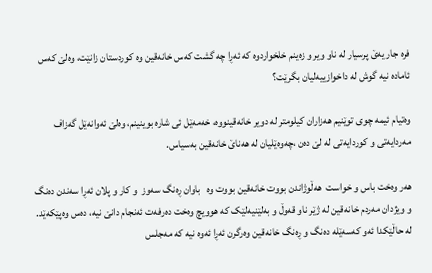فره جار یه‌ێ پرسیار له ناو ویر و زه‌ینم خلخواردوه که ئه‌ڕا چه‌ گشت که‌س خانه‌قین وه کوردستان زانێت، وه‌لێ که‌س ئاماده نیه گوش له داخوازییه‌لیان بگرێت؟

وه‌تیام ئیمه چوی توێنیم هه‌زاران کیلومتر له دویر خانه‌قینووه، خه‌مه‌ێل ئی شاره بوینینم، وه‌لێ ئه‌وانه‌ێل گه‌زاف مه‌ردایه‌تی و کوردایه‌تی له لێ ده‌ن ،چه‌وه‌ێلیان له هه‌ناێ خانه‌قین به‌سیاس.

هه‌ر وه‌خت باس و خواست  هه‌ڵوژاندن بووت خانه‌قین بووت وه   باوان ڕه‌نگ سه‌وز  و کار و پلان ئه‌ڕا سه‌ندن ده‌نگ و ویژدان مه‌ردم خانه‌قین له ژێر ناو قه‌وڵ و به‌لێنیه‌لێک که هوویچ وه‌خت ده‌رفه‌ت ئه‌نجام دانێ نیه، ده‌س وه‌پێکه‌ێد. له حاڵێکدا ئه‌و که‌سه‌ێله ده‌‌نگ و ڕه‌نگ خانه‌قین وه‌رگرن ئه‌ڕا ئه‌وه نیه که مه‌جلس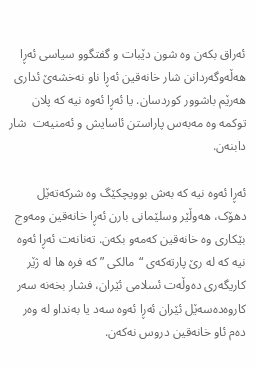ئه‌راق بکه‌ن وه شون دێبات و گفتگوو سیاسی ئه‌ڕا هه‌ڵه‌وگه‌ردانن شار خانه‌قین ئه‌ڕا ناو نه‌خشه‌ێ ئداری هه‌رێم باشوور کوردسان. یا ئه‌ڕا ئه‌وه نیه که پلان توکمه وه مه‌به‌س پاراستن ئاسایش و ئه‌منیه‌ت  شار دابنه‌ن.

ئه‌ڕا ئه‌وه نیه که به‌ش بوویچکێگ وه شرکه‌ته‌ێل دهۆک، هه‌وڵێر وسلێمانی بارن ئه‌ڕا خانه‌قین ومه‌وج بێکاری وه خانه‌قین که‌مه‌و بکه‌ن. ته‌نانه‌ت ئه‌ڕا ئه‌وه نیه که له رێ پارته‌که‌ی “مالکی ” که فره ها له ژێر کاریگه‌ری ده‌وڵه‌ت ئسلامی ئێران، فشار بخه‌نه سه‌ر کاروه‌ده‌سه‌ێل ئێران ئه‌ڕا ئه‌وه سه‌د یا به‌نداو له وه‌ر ده‌م ئاو خانه‌قین دروس نه‌که‌‌ن.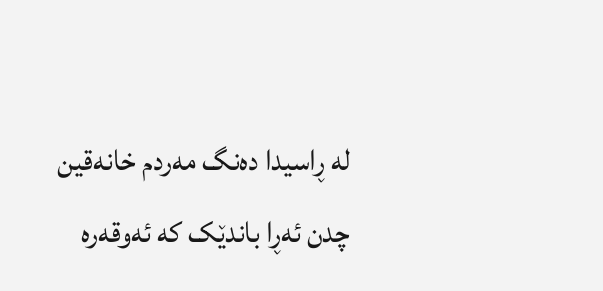له ڕاسیدا ده‌نگ مه‌ردم خانه‌قین چدن ئه‌ڕا باندێک که ئه‌وقه‌ره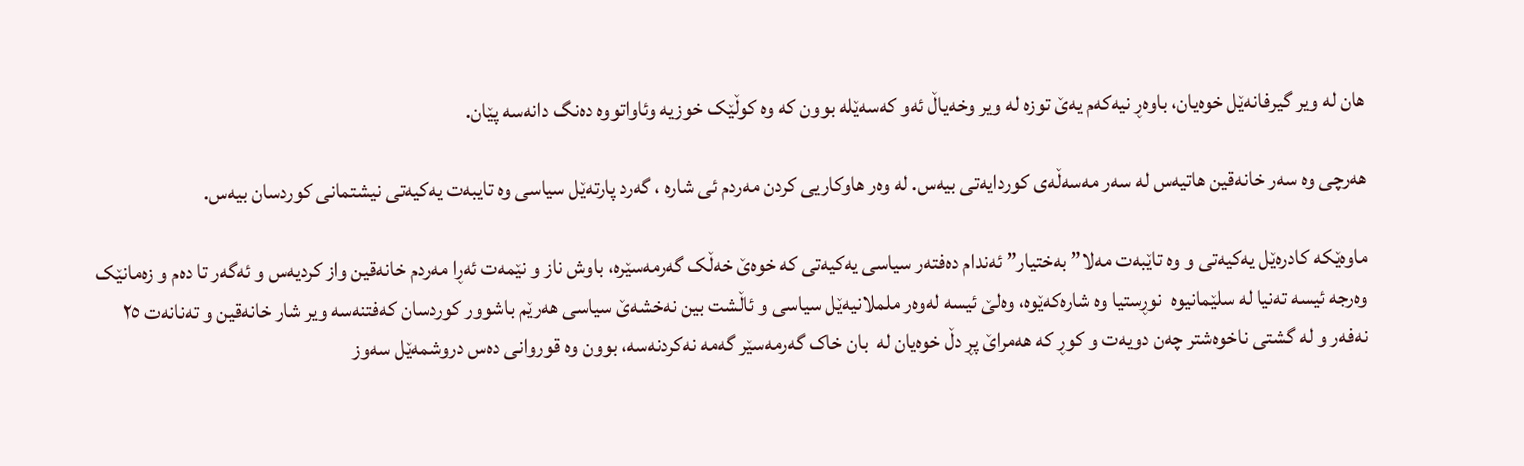هان له ویر گیرفانه‌ێل خوه‌یان، باوه‌ڕ نیه‌که‌م یه‌ێ توزه له ویر وخه‌یاڵ ئه‌و که‌سه‌ێله بوون که وه کوڵێک خوزیه وئاواتووه ده‌نگ دانه‌سه پێان.

هه‌رچی وه سه‌ر خانه‌قین هاتیه‌س له سه‌ر مه‌سه‌ڵه‌ی کوردایه‌تی بیه‌س. له‌ وه‌ر هاوکاریی کردن مه‌ردم ئی شاره ، گه‌رد پارته‌ێل سیاسی وه تایبه‌ت یه‌کیه‌تی نیشتمانی کوردسان بیه‌س.

ماوه‌ێکه کادره‌ێل یه‌کیه‌تی و وه تاێبه‌ت مه‌لا” به‌ختیار” ئه‌ندام ده‌فته‌ر سیاسی یه‌کیه‌تی که خوه‌ێ خه‌ڵک گه‌رمه‌سێره، باوش ناز و نێمه‌ت ئه‌ڕا مه‌ردم خانه‌قین واز کردیه‌س و ئه‌گه‌ر تا ده‌م و زه‌مانێک وه‌رجه ئیسه ته‌نیا له سلێمانیوه  نوڕستیا وه شاره‌که‌ێوه، وه‌لێ ئیسه له‌وه‌ر ململانیه‌ێل سیاسی و ئاڵشت بین نه‌خشه‌ێ سیاسی هه‌رێم باشوور کوردسان که‌فتنه‌سه ویر شار خانه‌قین و ته‌نانه‌ت ٢٥ نه‌فه‌ر و له گشتی ناخوه‌شتر چه‌ن دویه‌ت و کوڕ که هه‌مراێ پڕ دڵ خو‌ه‌یان له  بان خاک گه‌رمه‌سێر گه‌مه نه‌کردنه‌سه، بوون وه قوروانی ده‌س دروشمه‌ێل سه‌وز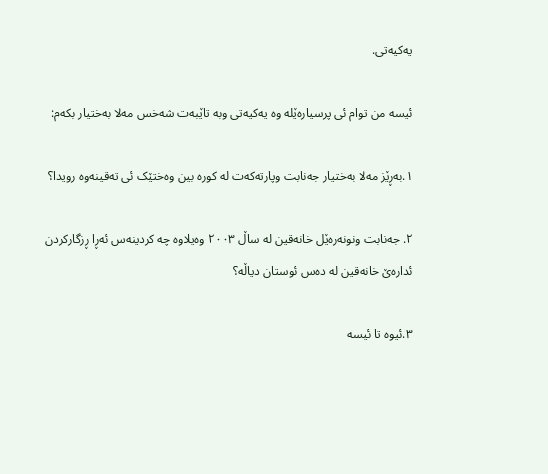یه‌کیه‌تی.

ئیسه من توام ئی پرسیاره‌ێله وه یه‌کیه‌تی وبه تاێبه‌ت شه‌خس مه‌لا به‌ختیار بکه‌م:

١.به‌ڕێز مه‌لا به‌ختیار جه‌نابت وپارته‌که‌ت له کوره بین وه‌ختێک ئی ته‌قینه‌وه رویدا؟

٢. جه‌نابت ونونه‌ره‌ێل خانه‌قین له ساڵ ٢٠٠٣ وه‌یلاوه چه کردینه‌س ئه‌ڕا ڕزگارکردن ئداره‌ێ خانه‌قین له ده‌س ئوستان دیاڵه؟

٣.ئیوه تا ئیسه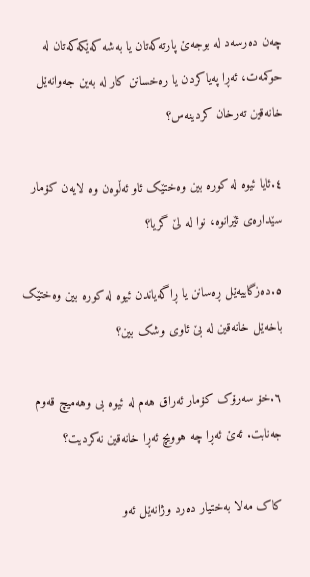چه‌ن ده‌رسه‌د له بوجه‌ێ پارته‌که‌تان یا به‌شه که‌ێکه‌که‌تان له حوکمه‌ت، ئه‌ڕا په‌یاکردن یا ره‌خسانن کار له به‌ین جه‌وانه‌ێل خانه‌قین ته‌رخان کردینه‌س؟

٤.ئایا ئیوه له کوره بین وه‌ختێک ئاو ئه‌ڵوه‌ن وه لایه‌ن کۆمار سێداره‌ی ئێرانوه، نوا له لێ گریا؟

٥.ده‌زگاییه‌ێل ڕه‌سانن یا ڕاگه‌یاندن ئیوه له کوره بین وه‌ختێک باخه‌ێل خانه‌قین له بێ ئاوی وشک بین؟

٦.خۆ سه‌رۆک کۆمار ئه‌راق هه‌م له ئیوه بی وهه‌میچ قه‌وم جه‌نابت. ئه‌ێ ئه‌ڕا چه هوویچ ئه‌ڕا خانه‌قین نه‌کردیت؟

کاک مه‌لا به‌ختیار ده‌رد وژانه‌ێل ئه‌و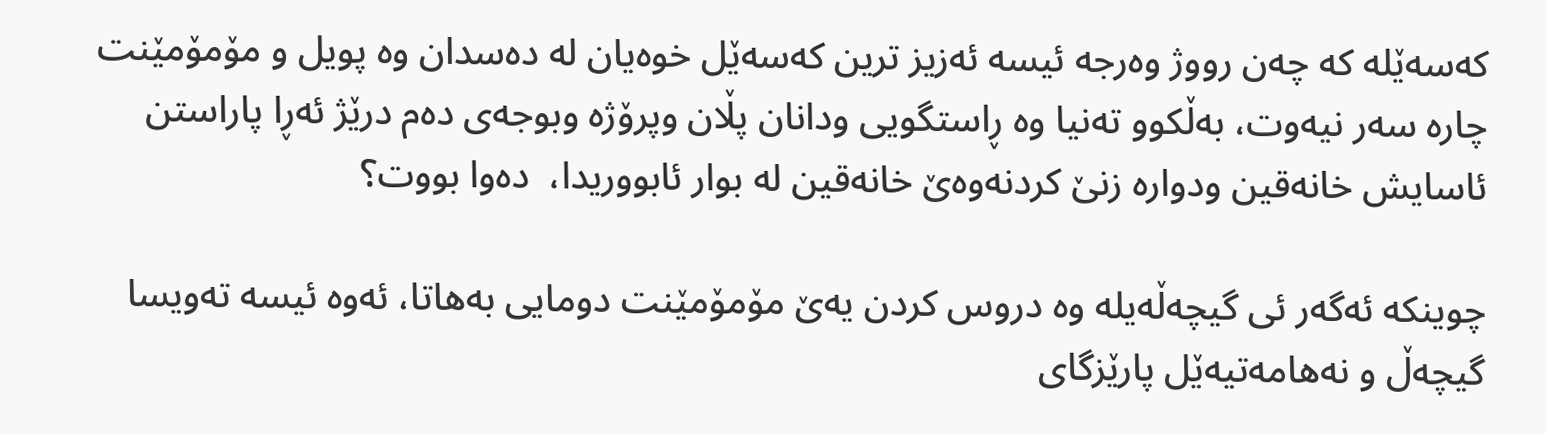که‌سه‌ێله که چه‌ن رووژ وه‌رجه ئیسه ئه‌زیز ترین که‌سه‌ێل خوه‌یان له ده‌سدان وه پویل و مۆمۆمێنت چاره سه‌ر نیه‌وت، به‌ڵکوو ته‌نیا وه ڕاستگویی ودانان پڵان وپرۆژه‌ وبوجه‌ی ده‌م درێژ ئه‌ڕا پاراستن ئاسایش خانه‌قین ودواره زنێ کردنه‌وه‌‌ێ خانه‌قین له بوار ئابووریدا،  ده‌وا بووت؟

چوینکه ئه‌گه‌ر ئی گیچه‌ڵه‌یله وه دروس کردن یه‌ێ مۆمۆمێنت دومایی به‌هاتا، ئه‌وه ئیسه ته‌ویسا گیچه‌ڵ و نه‌هامه‌تیه‌ێل پارێزگای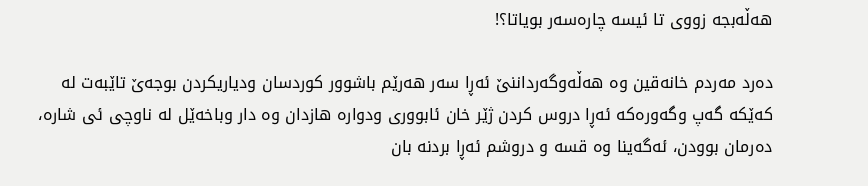هه‌ڵه‌بجه زووی تا ئیسه چاره‌سه‌ر بویاتا؟!

ده‌رد مه‌ردم خانه‌قین وه هه‌ڵه‌وگه‌رداننێ ئه‌ڕا سه‌ر هه‌رێم باشوور کوردسان ودیاریکردن بوجه‌ێ تاێبه‌ت له که‌ێکه گه‌پ وگه‌وره‌که ئه‌ڕا دروس کردن ژێر خان ئابووری ودواره هازدان وه دار وباخه‌ێل له ناوچی ئی شاره، ده‌رمان بوودن، ئه‌گه‌ینا وه قسه و دروشم ئه‌ڕا بردنه بان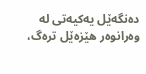ده‌نگه‌ێل یه‌کیه‌تی له وه‌رانوه‌‌ر هێزه‌ێل تره‌گ،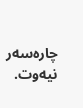چاره‌سه‌ر نیه‌وت.